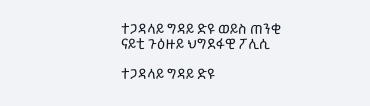ተጋዳላይ ግዳይ ድዩ ወይስ ጠንቂ ናይቲ ጉዕዙይ ህግደፋዊ ፖሊሲ

ተጋዳላይ ግዳይ ድዩ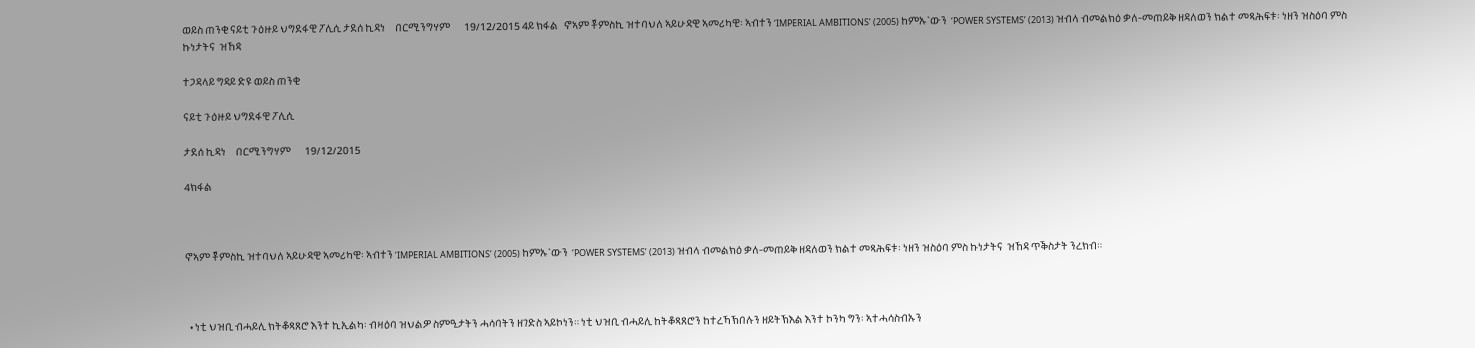ወይስ ጠንቂ ናይቲ ጉዕዙይ ህግደፋዊ ፖሊሲ ታደሰ ኪዳነ     በርሚንግሃም       19/12/2015 4ይ ክፋል   ኖኣም ቾምስኪ ዝተባህለ ኣይሁዳዊ ኣመሪካዊ፡ ኣብተን ‘IMPERIAL AMBITIONS’ (2005) ከምኡ`ውን  ‘POWER SYSTEMS’ (2013) ዝብላ ብመልክዕ ቃለ-መጠይቅ ዘዳለወን ክልተ መጻሕፍቱ፡ ነዘን ዝስዕባ ምስ ኩነታትና  ዝኸዳ

ተጋዳላይ ግዳይ ድዩ ወይስ ጠንቂ

ናይቲ ጉዕዙይ ህግደፋዊ ፖሊሲ

ታደሰ ኪዳነ     በርሚንግሃም       19/12/2015

4ክፋል



ኖኣም ቾምስኪ ዝተባህለ ኣይሁዳዊ ኣመሪካዊ፡ ኣብተን ‘IMPERIAL AMBITIONS’ (2005) ከምኡ`ውን  ‘POWER SYSTEMS’ (2013) ዝብላ ብመልክዕ ቃለ-መጠይቅ ዘዳለወን ክልተ መጻሕፍቱ፡ ነዘን ዝስዕባ ምስ ኩነታትና  ዝኸዳ ጥቕስታት ንረክብ።



  • ነቲ ህዝቢ ብሓይሊ ክትቆጻጸሮ እንተ ኪኢልካ፡ ብዛዕባ ዝህልዎ ስምዒታትን ሓሳባትን ዘገድስ ኣይኮነን። ነቲ ህዝቢ ብሓይሊ ከትቆጻጸሮን ከተረኻኽበሉን ዘይትኽእል እንተ ኮንካ ግን፡ ኣተሓሳስብኡን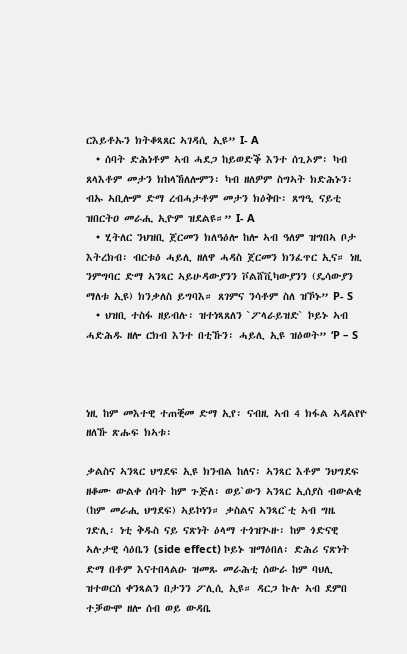ርእይቶኡን ክትቆጻጸር ኣገዳሲ ኢዩ” I- A
  • ሰባት ድሕነቶም ኣብ ሓደጋ ከይወድቕ እንተ ሰጊኦም፡ ካብ ጸላእቶም መታን ክከላኸለሎምን፡ ካብ ዘለዎም ስግኣት ክድሕኑን፡ ብኡ ኣቢሎም ድማ ረብሓታቶም መታን ክዕቅቡ፡ ጸግዒ ናይቲ ዝበርትዐ መራሒ ኢዮም ዝደልዩ።” I- A
  • ሂትለር ንህዝቢ ጀርመን ክለዓዕሎ ከሎ ኣብ ዓለም ዝግበኣ ቦታ እትረክብ፡ ብርቱዕ ሓይሊ ዘለዋ ሓዳስ ጀርመን ክንፈጥር ኢና። ነዚ ንምግባር ድማ ኣንጻር ኣይሁዳውያንን ቮልሸቪካውያንን (ዴሳውያን ማለቱ ኢዩ) ክንቃለስ ይግባእ። ጸገምና ንሳቶም ስለ ዝኾኑ” P- S
  • ህዝቢ ተስፋ ዘይብሉ፡ ዝተነጻጸለን `ፖላራይዝድ` ኮይኑ ኣብ ሓድሕዱ ዘሎ ርክብ እንተ በቲኹን፡ ሓይሊ ኢዩ ዝዕወት” ‘P – S



ነዚ ከም መእተዊ ተጠቒመ ድማ ኢየ፡ ናብዚ ኣብ 4 ክፋል ኣዳልየዮ ዘለኹ ጽሑፍ ክኣቱ፡

ቃልስና ኣንጻር ህግደፍ ኢዩ ክንብል ከለና፡ ኣንጻር እቶም ንህግደፍ ዘቆሙ ውልቀ ሰባት ከም ጉጅለ፡ ወይ`ውን ኣንጻር ኢሰያስ ብውልቂ (ከም መራሒ ህግደፍ) ኣይኮነን። ቃስልና ኣንጻር`ቲ ኣብ ግዜ ገድሊ፡ ነቲ ቅዱስ ናይ ናጽነት ዕላማ ተጎዝጒዙ፡ ከም ጎድናዊ ኣሉታዊ ሳዕቤን (side effect) ኮይኑ ዝማዕበለ፡ ድሕሪ ናጽነት ድማ በቶም እናተበላልዑ ዝመጹ መራሕቲ ሰውራ ከም ባህሊ ዝተወርሰ ቀንጻልን በታንን ፖሊሲ ኢዩ። ዳርጋ ኩሉ ኣብ ደምበ ተቓውሞ ዘሎ ሰብ ወይ ውዳቤ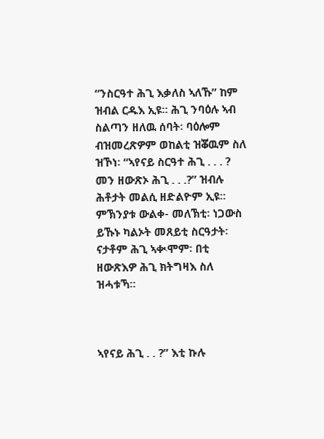“ንስርዓተ ሕጊ እቃለስ ኣለኹ” ከም ዝብል ርዱእ ኢዩ። ሕጊ ንባዕሉ ኣብ ስልጣን ዘለዉ ሰባት፡ ባዕሎም ብዝመረጽዎም ወከልቲ ዝቖዉም ስለ ዝኾነ፡ “ኣየናይ ስርዓተ ሕጊ . . . ? መን ዘውጽኦ ሕጊ . . .?” ዝብሉ ሕቶታት መልሲ ዘድልዮም ኢዩ። ምኽንያቱ ውልቀ- መለኽቲ፡ ነጋውስ ይኹኑ ካልኦት መጸይቲ ስርዓታት፡ ናታቶም ሕጊ ኣቊሞም፡ በቲ ዘውጽእዎ ሕጊ ክትግዛእ ስለ ዝሓቱኻ።



ኣየናይ ሕጊ . . ?” እቲ ኩሉ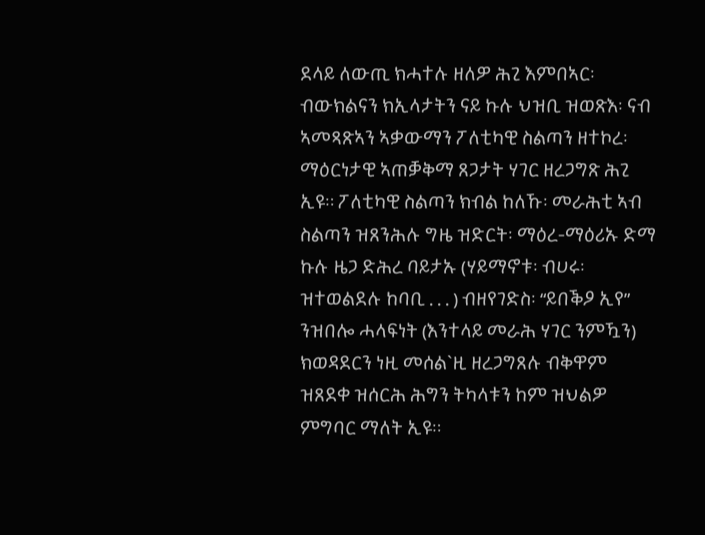ደላይ ለውጢ ክሓተሉ ዘለዎ ሕጊ እምበኣር፡ ብውክልናን ክኢላታትን ናይ ኩሉ ህዝቢ ዝወጽእ፡ ናብ ኣመጻጽኣን ኣቃውማን ፖለቲካዊ ስልጣን ዘተኮረ፡ ማዕርነታዊ ኣጠቓቅማ ጸጋታት ሃገር ዘረጋግጽ ሕጊ ኢዩ። ፖለቲካዊ ስልጣን ክብል ከለኹ፡ መራሕቲ ኣብ ስልጣን ዝጸንሕሉ ግዜ ዝድርት፡ ማዕረ-ማዕሪኡ ድማ ኩሉ ዜጋ ድሕረ ባይታኡ (ሃይማኖቱ፡ ብሀሩ፡ ዝተወልደሉ ከባቢ . . . ) ብዘየገድስ፡ “ይበቕዖ ኢየ” ንዝበሎ ሓላፍነት (እንተላይ መራሕ ሃገር ንምዃን) ክወዳደርን ነዚ መሰል`ዚ ዘረጋግጸሉ ብቅዋም ዝጸደቀ ዝሰርሕ ሕግን ትካላቱን ከም ዝህልዎ ምግባር ማለት ኢዩ።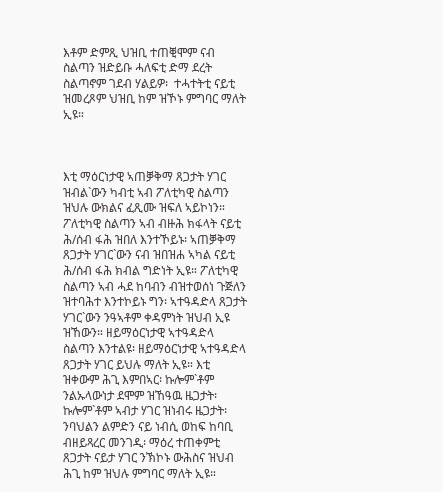እቶም ድምጺ ህዝቢ ተጠቒሞም ናብ ስልጣን ዝድይቡ ሓለፍቲ ድማ ደረት ስልጣኖም ገደብ ሃልይዎ፡  ተሓተትቲ ናይቲ ዝመረጾም ህዝቢ ከም ዝኾኑ ምግባር ማለት ኢዩ።



እቲ ማዕርነታዊ ኣጠቓቅማ ጸጋታት ሃገር ዝብል`ውን ካብቲ ኣብ ፖለቲካዊ ስልጣን ዝህሉ ውክልና ፈጺሙ ዝፍለ ኣይኮነን። ፖለቲካዊ ስልጣን ኣብ ብዙሕ ክፋላት ናይቲ ሕ/ሰብ ፋሕ ዝበለ እንተኾይኑ፡ ኣጠቓቅማ ጸጋታት ሃገር`ውን ናብ ዝበዝሐ ኣካል ናይቲ ሕ/ሰብ ፋሕ ክብል ግድነት ኢዩ። ፖለቲካዊ ስልጣን ኣብ ሓደ ከባብን ብዝተወሰነ ጉጅለን ዝተባሕተ እንተኮይኑ ግን፡ ኣተዓዳድላ ጸጋታት ሃገር`ውን ንዓኣቶም ቀዳምነት ዝህብ ኢዩ ዝኸውን። ዘይማዕርነታዊ ኣተዓዳድላ ስልጣን እንተልዩ፡ ዘይማዕርነታዊ ኣተዓዳድላ ጸጋታት ሃገር ይህሉ ማለት ኢዩ። እቲ ዝቀውም ሕጊ እምበኣር፡ ኩሎም`ቶም ንልኡላውነታ ደሞም ዝኸዓዉ ዜጋታት፡ ኩሎም`ቶም ኣብታ ሃገር ዝነብሩ ዜጋታት፡ ንባህልን ልምድን ናይ ነብሲ ወከፍ ከባቢ ብዘይጻረር መንገዲ፡ ማዕረ ተጠቀምቲ ጸጋታት ናይታ ሃገር ንኽኮኑ ውሕስና ዝህብ ሕጊ ከም ዝህሉ ምግባር ማለት ኢዩ።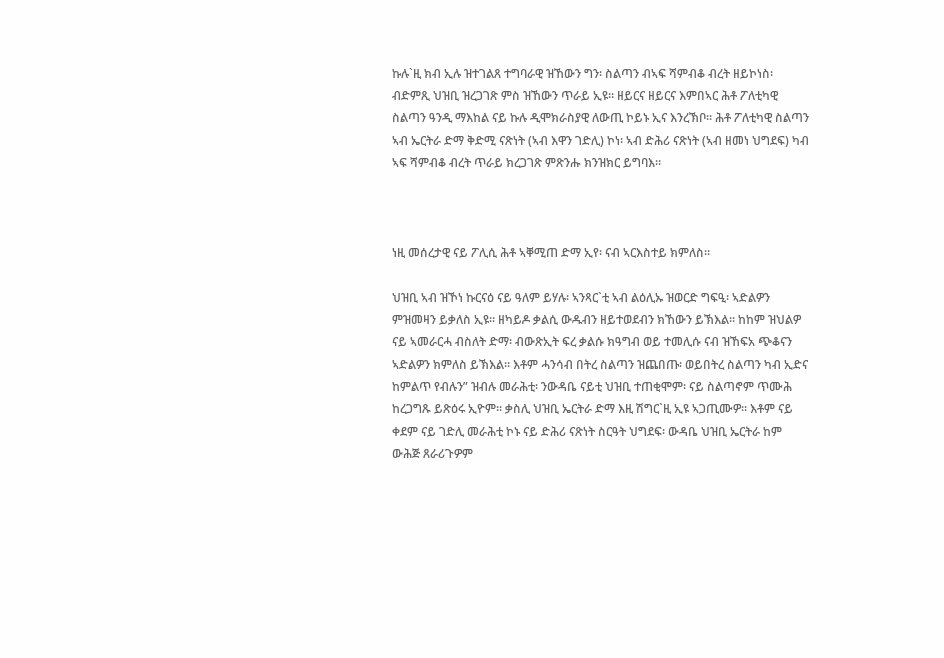ኩሉ`ዚ ክብ ኢሉ ዝተገልጸ ተግባራዊ ዝኸውን ግን፡ ስልጣን ብኣፍ ሻምብቆ ብረት ዘይኮነስ፡ ብድምጺ ህዝቢ ዝረጋገጽ ምስ ዝኸውን ጥራይ ኢዩ። ዘይርና ዘይርና እምበኣር ሕቶ ፖለቲካዊ ስልጣን ዓንዲ ማእከል ናይ ኩሉ ዲሞክራስያዊ ለውጢ ኮይኑ ኢና እንረኽቦ። ሕቶ ፖለቲካዊ ስልጣን ኣብ ኤርትራ ድማ ቅድሚ ናጽነት (ኣብ እዋን ገድሊ) ኮነ፡ ኣብ ድሕሪ ናጽነት (ኣብ ዘመነ ህግደፍ) ካብ ኣፍ ሻምብቆ ብረት ጥራይ ክረጋገጽ ምጽንሑ ክንዝክር ይግባእ።



ነዚ መሰረታዊ ናይ ፖሊሲ ሕቶ ኣቐሚጠ ድማ ኢየ፡ ናብ ኣርእስተይ ክምለስ።

ህዝቢ ኣብ ዝኾነ ኩርናዕ ናይ ዓለም ይሃሉ፡ ኣንጻር`ቲ ኣብ ልዕሊኡ ዝወርድ ግፍዒ፡ ኣድልዎን ምዝመዛን ይቃለስ ኢዩ። ዘካይዶ ቃልሲ ውዱብን ዘይተወደብን ክኸውን ይኽእል። ከከም ዝህልዎ ናይ ኣመራርሓ ብስለት ድማ፡ ብውጽኢት ፍረ ቃልሱ ክዓግብ ወይ ተመሊሱ ናብ ዝኸፍአ ጭቆናን ኣድልዎን ክምለስ ይኽእል። እቶም ሓንሳብ በትረ ስልጣን ዝጨበጡ፡ ወይበትረ ስልጣን ካብ ኢድና ከምልጥ የብሉን” ዝብሉ መራሕቲ፡ ንውዳቤ ናይቲ ህዝቢ ተጠቂሞም፡ ናይ ስልጣኖም ጥሙሕ ከረጋግጹ ይጽዕሩ ኢዮም። ቃስሊ ህዝቢ ኤርትራ ድማ እዚ ሽግር`ዚ ኢዩ ኣጋጢሙዎ። እቶም ናይ ቀደም ናይ ገድሊ መራሕቲ ኮኑ ናይ ድሕሪ ናጽነት ስርዓት ህግደፍ፡ ውዳቤ ህዝቢ ኤርትራ ከም ውሕጅ ጸራሪጉዎም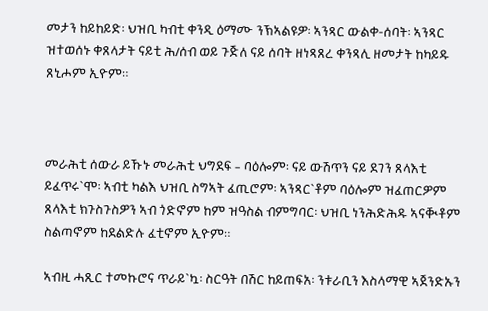መታን ከይከይድ፡ ህዝቢ ካብቲ ቀንዲ ዕማሙ ንኽኣልዩዎ፡ ኣንጻር ውልቀ-ሰባት፡ ኣንጻር ዝተወሰኑ ቀጸላታት ናይቲ ሕ/ሰብ ወይ ጉጅለ ናይ ሰባት ዘነጻጸረ ቀንጻሊ ዘመታት ከካይዱ ጸኒሖም ኢዮም።



መራሕቲ ሰውራ ይኹኑ መራሕቲ ህግደፍ – ባዕሎም፡ ናይ ውሽጥን ናይ ደገን ጸላእቲ ይፈጥሩ`ሞ፡ ኣብቲ ካልእ ህዝቢ ስግኣት ፈጢሮም፡ ኣንጻር`ቶም ባዕሎም ዝፈጠርዎም ጸላእቲ ክጉስጉስዎን ኣብ ጎድኖም ከም ዝዓስል ብምግባር፡ ህዝቢ ነንሕድሕዱ ኣናቚቶም ስልጣኖም ከደልድሉ ፈቲኖም ኢዮም።

ኣብዚ ሓጺር ተመኩሮና ጥራይ`ኳ፡ ስርዓት በሽር ከይጠፍአ፡ ንቱራቢን እስላማዊ ኣጀንድኡን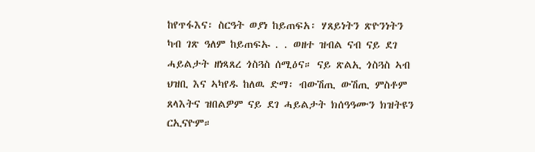ከየጥፋእና፡ ስርዓት ወያነ ከይጠፍአ፡ ሃጸይነትን ጽዮንነትን ካብ ገጽ ዓለም ከይጠፍኡ . . ወዘተ ዝብል ናብ ናይ ደገ ሓይልታት ዘነጻጸረ ጎስጓስ ሰሚዕና። ናይ ጽልኢ ጎስጓስ ኣብ ህዝቢ እና ኣካየዱ ከለዉ ድማ፡ ብውሽጢ ውሽጢ ምስቶም ጸላእትና ዝበልዎም ናይ ደገ ሓይልታት ክሰዓዓሙን ክዝትዩን ርኢናዮም።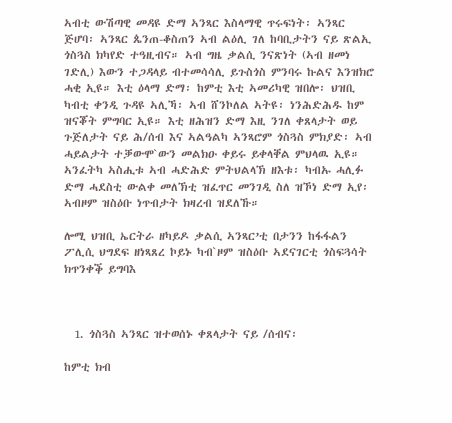ኣብቲ ውሽጣዊ መዳዩ ድማ ኣንጻር እስላማዊ ጥሩፍነት፡ ኣንጻር ጅሆባ፡ ኣንጻር ጴንጠ-ቆስጠን ኣብ ልዕሊ ገለ ከባቢታትን ናይ ጽልኢ ጎስጓስ ክካየድ ተዓዚብና። ኣብ ግዜ ቃልሲ ንናጽነት (ኣብ ዘመነ ገድሊ) እውን ተጋዳላይ ብተመሳሳሊ ይጉስጎስ ምንባሩ ኩልና እንዝክሮ ሓቂ ኢዩ። እቲ ዕላማ ድማ፡ ከምቲ እቲ ኣመሪካዊ ዝበሎ፡ ህዝቢ ካብቲ ቀንዲ ጉዳዩ ኣሊኻ፡ ኣብ ሸንኮለል ኣትዩ፡ ነንሕድሕዱ ከም ዝናቖት ምግባር ኢዩ። እቲ ዘሕዝን ድማ እዚ ንገለ ቀጸላታት ወይ ጉጅለታት ናይ ሕ/ሰብ እና ኣልዓልካ ኣንጻሮም ጎስጓስ ምክያድ፡ ኣብ ሓይልታት ተቓውሞ`ውን መልክዑ ቀይሩ ይቀላቐል ምህላዉ ኢዩ። ኣንፈትካ ኣስሒቱ ኣብ ሓድሕድ ምትህልላኽ ዘእቱ፡ ካብኡ ሓሊፉ ድማ ሓደስቲ ውልቀ መለኽቲ ዝፈጥር መንገዲ ስለ ዝኾነ ድማ ኢየ፡  ኣብዞም ዝስዕቡ ነጥብታት ክዛረብ ዝደለኹ።

ሎሚ ህዝቢ ኤርትራ ዘካይዶ ቃልሲ ኣንጻር’ቲ በታንን ከፋፋልን ፖሊሲ ህግደፍ ዘነጻጸረ ኮይኑ ካብ`ዞም ዝስዕቡ ኣደናገርቲ ጎስፍጓሳት ክጥንቀቕ ይግባእ



  1. ጎስጓስ ኣንጻር ዝተወሰኑ ቀጸላታት ናይ /ሰብና፡

ከምቲ ክብ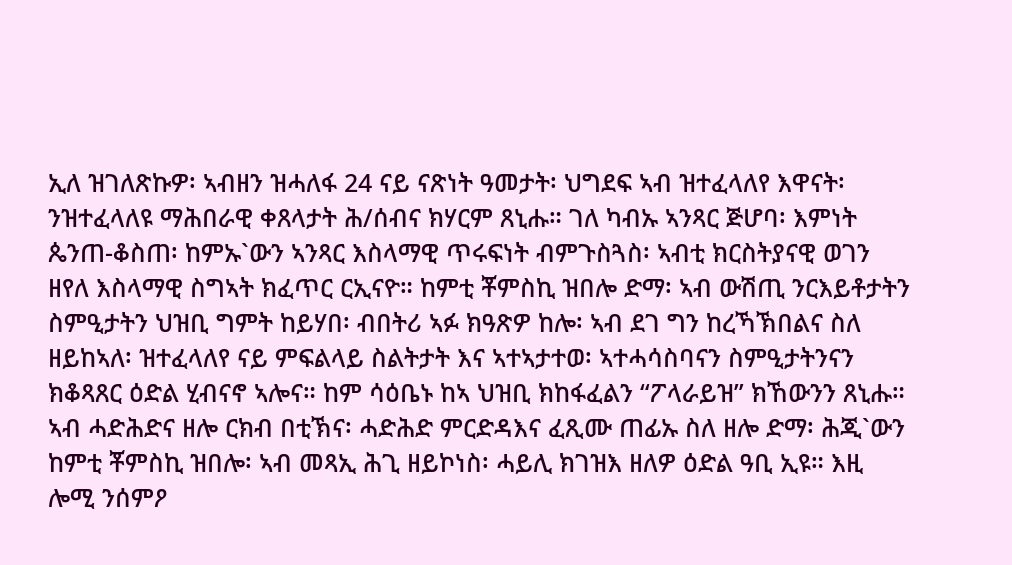ኢለ ዝገለጽኩዎ፡ ኣብዘን ዝሓለፋ 24 ናይ ናጽነት ዓመታት፡ ህግደፍ ኣብ ዝተፈላለየ እዋናት፡ ንዝተፈላለዩ ማሕበራዊ ቀጸላታት ሕ/ሰብና ክሃርም ጸኒሑ። ገለ ካብኡ ኣንጻር ጅሆባ፡ እምነት ጴንጠ-ቆስጠ፡ ከምኡ`ውን ኣንጻር እስላማዊ ጥሩፍነት ብምጉስጓስ፡ ኣብቲ ክርስትያናዊ ወገን ዘየለ እስላማዊ ስግኣት ክፈጥር ርኢናዮ። ከምቲ ቾምስኪ ዝበሎ ድማ፡ ኣብ ውሽጢ ንርእይቶታትን ስምዒታትን ህዝቢ ግምት ከይሃበ፡ ብበትሪ ኣፉ ክዓጽዎ ከሎ፡ ኣብ ደገ ግን ከረኻኽበልና ስለ ዘይከኣለ፡ ዝተፈላለየ ናይ ምፍልላይ ስልትታት እና ኣተኣታተወ፡ ኣተሓሳስባናን ስምዒታትንናን ክቆጻጸር ዕድል ሂብናኖ ኣሎና። ከም ሳዕቤኑ ከኣ ህዝቢ ክከፋፈልን “ፖላራይዝ” ክኸውንን ጸኒሑ። ኣብ ሓድሕድና ዘሎ ርክብ በቲኽና፡ ሓድሕድ ምርድዳእና ፈጺሙ ጠፊኡ ስለ ዘሎ ድማ፡ ሕጂ`ውን ከምቲ ቾምስኪ ዝበሎ፡ ኣብ መጻኢ ሕጊ ዘይኮነስ፡ ሓይሊ ክገዝእ ዘለዎ ዕድል ዓቢ ኢዩ። እዚ ሎሚ ንሰምዖ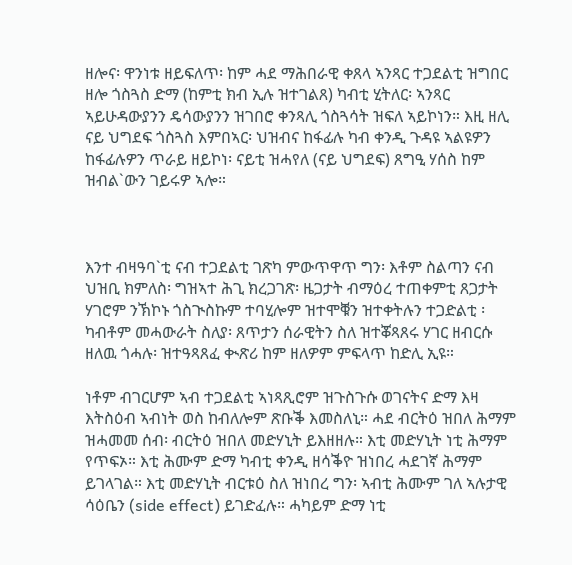ዘሎና፡ ዋንነቱ ዘይፍለጥ፡ ከም ሓደ ማሕበራዊ ቀጸላ ኣንጻር ተጋደልቲ ዝግበር ዘሎ ጎስጓስ ድማ (ከምቲ ክብ ኢሉ ዝተገልጸ) ካብቲ ሂትለር፡ ኣንጻር ኣይሁዳውያንን ዴሳውያንን ዝገበሮ ቀንጻሊ ጎስጓሳት ዝፍለ ኣይኮነን። እዚ ዘሊ ናይ ህግደፍ ጎስጓስ እምበኣር፡ ህዝብና ከፋፊሉ ካብ ቀንዲ ጉዳዩ ኣልዩዎን ከፋፊሉዎን ጥራይ ዘይኮነ፡ ናይቲ ዝሓየለ (ናይ ህግደፍ) ጸግዒ ሃሰስ ከም ዝብል`ውን ገይሩዎ ኣሎ።



እንተ ብዛዓባ`ቲ ናብ ተጋደልቲ ገጽካ ምውጥዋጥ ግን፡ እቶም ስልጣን ናብ ህዝቢ ክምለስ፡ ግዝኣተ ሕጊ ክረጋገጽ፡ ዜጋታት ብማዕረ ተጠቀምቲ ጸጋታት ሃገሮም ንኽኮኑ ጎስጒስኩም ተባሂሎም ዝተሞቑን ዝተቀትሉን ተጋድልቲ ፡ ካብቶም መሓውራት ስለያ፡ ጸጥታን ሰራዊትን ስለ ዝተቖጻጸሩ ሃገር ዘብርሱ ዘለዉ ጎሓሉ፡ ዝተዓጻጸፈ ቊጽሪ ከም ዘለዎም ምፍላጥ ከድሊ ኢዩ።

ነቶም ብገርሆም ኣብ ተጋደልቲ ኣነጻጺሮም ዝጉስጉሱ ወገናትና ድማ እዛ እትስዕብ ኣብነት ወስ ከብለሎም ጽቡቕ እመስለኒ። ሓደ ብርትዕ ዝበለ ሕማም ዝሓመመ ሰብ፡ ብርትዕ ዝበለ መድሃኒት ይእዘዘሉ። እቲ መድሃኒት ነቲ ሕማም የጥፍኦ። እቲ ሕሙም ድማ ካብቲ ቀንዲ ዘሳቕዮ ዝነበረ ሓደገኛ ሕማም ይገላገል። እቲ መድሃኒት ብርቱዕ ስለ ዝነበረ ግን፡ ኣብቲ ሕሙም ገለ ኣሉታዊ ሳዕቤን (side effect) ይገድፈሉ። ሓካይም ድማ ነቲ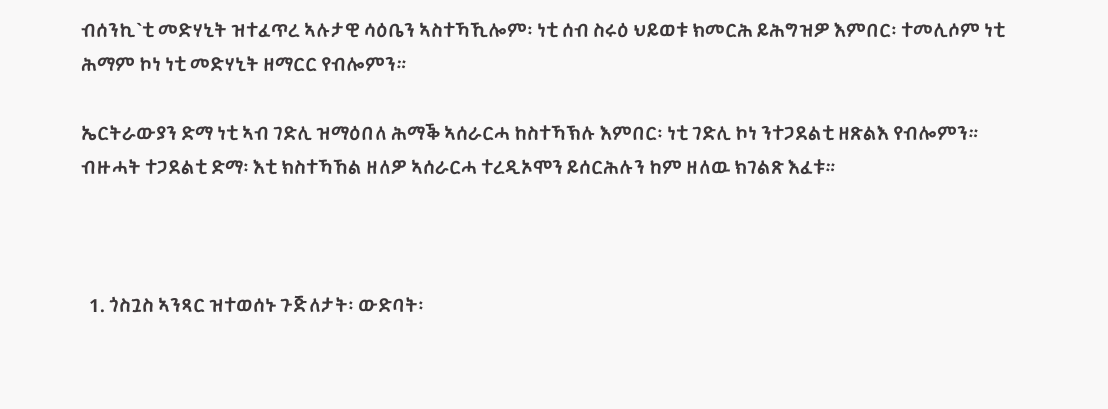ብሰንኪ`ቲ መድሃኒት ዝተፈጥረ ኣሉታዊ ሳዕቤን ኣስተኻኺሎም፡ ነቲ ሰብ ስሩዕ ህይወቱ ክመርሕ ይሕግዝዎ እምበር፡ ተመሊሶም ነቲ ሕማም ኮነ ነቲ መድሃኒት ዘማርር የብሎምን።

ኤርትራውያን ድማ ነቲ ኣብ ገድሊ ዝማዕበለ ሕማቕ ኣሰራርሓ ከስተኻኽሉ እምበር፡ ነቲ ገድሊ ኮነ ንተጋደልቲ ዘጽልእ የብሎምን። ብዙሓት ተጋደልቲ ድማ፡ እቲ ክስተኻኸል ዘለዎ ኣሰራርሓ ተረዲኦሞን ይሰርሕሉን ከም ዘለዉ ክገልጽ እፈቱ።



  1. ጎስጓስ ኣንጻር ዝተወሰኑ ጉጅለታት፡ ውድባት፡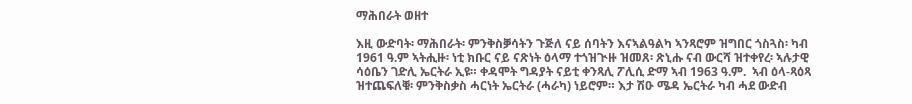ማሕበራት ወዘተ

እዚ ውድባት፡ ማሕበራት፡ ምንቅስቓሳትን ጉጅለ ናይ ሰባትን እናኣልዓልካ ኣንጻሮም ዝግበር ጎስጓስ፡ ካብ 1961 ዓ.ም ኣትሒዙ፡ ነቲ ክቡር ናይ ናጽነት ዕላማ ተጎዝጒዙ ዝመጸ፡ ጽኒሑ ናብ ውርሻ ዝተቀየረ፡ ኣሉታዊ ሳዕቤን ገድሊ ኤርትራ ኢዩ። ቀዳሞት ግዳያት ናይቲ ቀንጻሊ ፖሊሲ ድማ ኣብ 1963 ዓ.ም.  ኣብ ዕላ-ጻዕጻ ዝተጨፍለቑ፡ ምንቅስቃስ ሓርነት ኤርትራ (ሓራካ) ነይሮም። እታ ሽዑ ሜዳ ኤርትራ ካብ ሓደ ውድብ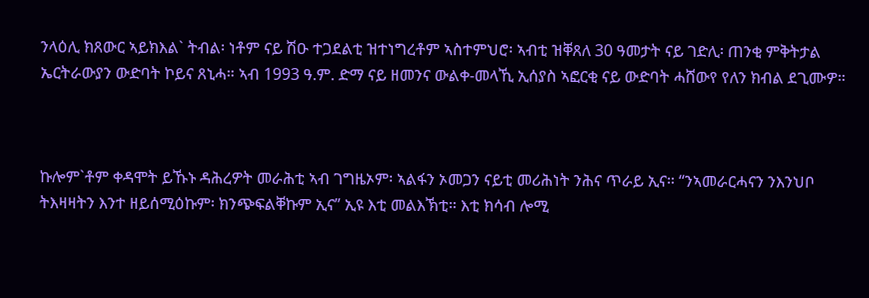ንላዕሊ ክጸውር ኣይክእል` ትብል፡ ነቶም ናይ ሽዑ ተጋደልቲ ዝተነግረቶም ኣስተምህሮ፡ ኣብቲ ዝቐጸለ 30 ዓመታት ናይ ገድሊ፡ ጠንቂ ምቅትታል ኤርትራውያን ውድባት ኮይና ጸኒሓ። ኣብ 1993 ዓ.ም. ድማ ናይ ዘመንና ውልቀ-መላኺ ኢሰያስ ኣፎርቂ ናይ ውድባት ሓሸውየ የለን ክብል ደጊሙዎ።



ኩሎም`ቶም ቀዳሞት ይኹኑ ዳሕረዎት መራሕቲ ኣብ ገግዜኦም፡ ኣልፋን ኦመጋን ናይቲ መሪሕነት ንሕና ጥራይ ኢና። “ንኣመራርሓናን ንእንህቦ ትእዛዛትን እንተ ዘይሰሚዕኩም፡ ክንጭፍልቐኩም ኢና” ኢዩ እቲ መልእኽቲ። እቲ ክሳብ ሎሚ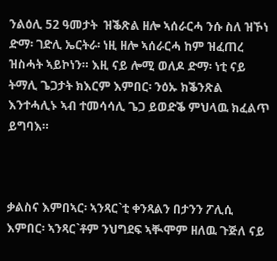ንልዕሊ 52 ዓመታት  ዝቕጽል ዘሎ ኣሰራርሓ ንሱ ስለ ዝኾነ ድማ፡ ገድሊ ኤርትራ፡ ነዚ ዘሎ ኣሰራርሓ ከም ዝፈጠረ ዝስሓት ኣይኮነን። እዚ ናይ ሎሚ ወለዶ ድማ፡ ነቲ ናይ ትማሊ ጌጋታት ክእርም እምበር፡ ንዕኡ ክቕንጽል እንተሓሊኑ ኣብ ተመሳሳሊ ጌጋ ይወድቕ ምህላዉ ክፈልጥ ይግባእ።



ቃልስና እምበኣር፡ ኣንጻር`ቲ ቀንጻልን በታንን ፖሊሲ እምበር፡ ኣንጻር`ቶም ንህግደፍ ኣቚሞም ዘለዉ ጉጅለ ናይ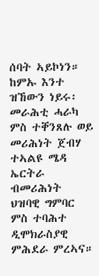ሰባት ኣይኮነን። ከምኡ እንተ ዝኸውን ነይሩ፡ መራሕቲ ሓራካ ምስ ተቐንጸሉ ወይ መሪሕነት ጀብሃ ተኣልዩ ሜዳ ኤርትራ ብመሪሕነት ህዝባዊ ግምባር ምስ ተባሕተ ዲሞክራስያዊ ምሕደራ ምረኣና።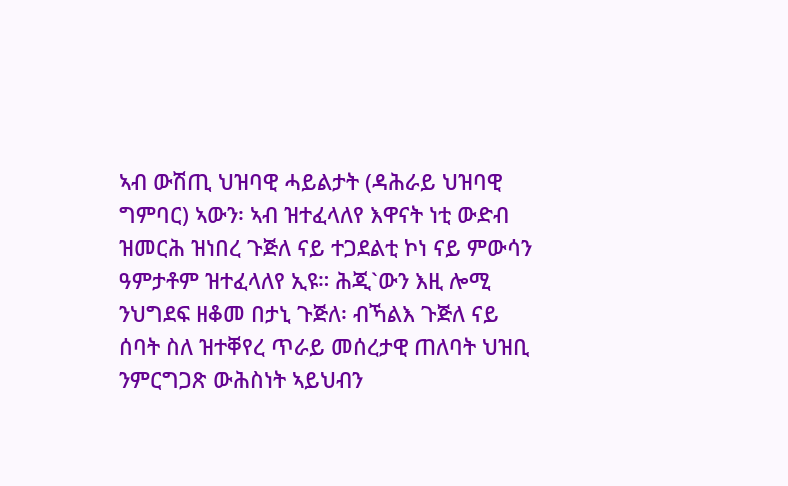ኣብ ውሽጢ ህዝባዊ ሓይልታት (ዳሕራይ ህዝባዊ ግምባር) ኣውን፡ ኣብ ዝተፈላለየ እዋናት ነቲ ውድብ ዝመርሕ ዝነበረ ጉጅለ ናይ ተጋደልቲ ኮነ ናይ ምውሳን ዓምታቶም ዝተፈላለየ ኢዩ። ሕጂ`ውን እዚ ሎሚ ንህግደፍ ዘቆመ በታኒ ጉጅለ፡ ብኻልእ ጉጅለ ናይ ሰባት ስለ ዝተቐየረ ጥራይ መሰረታዊ ጠለባት ህዝቢ ንምርግጋጽ ውሕስነት ኣይህብን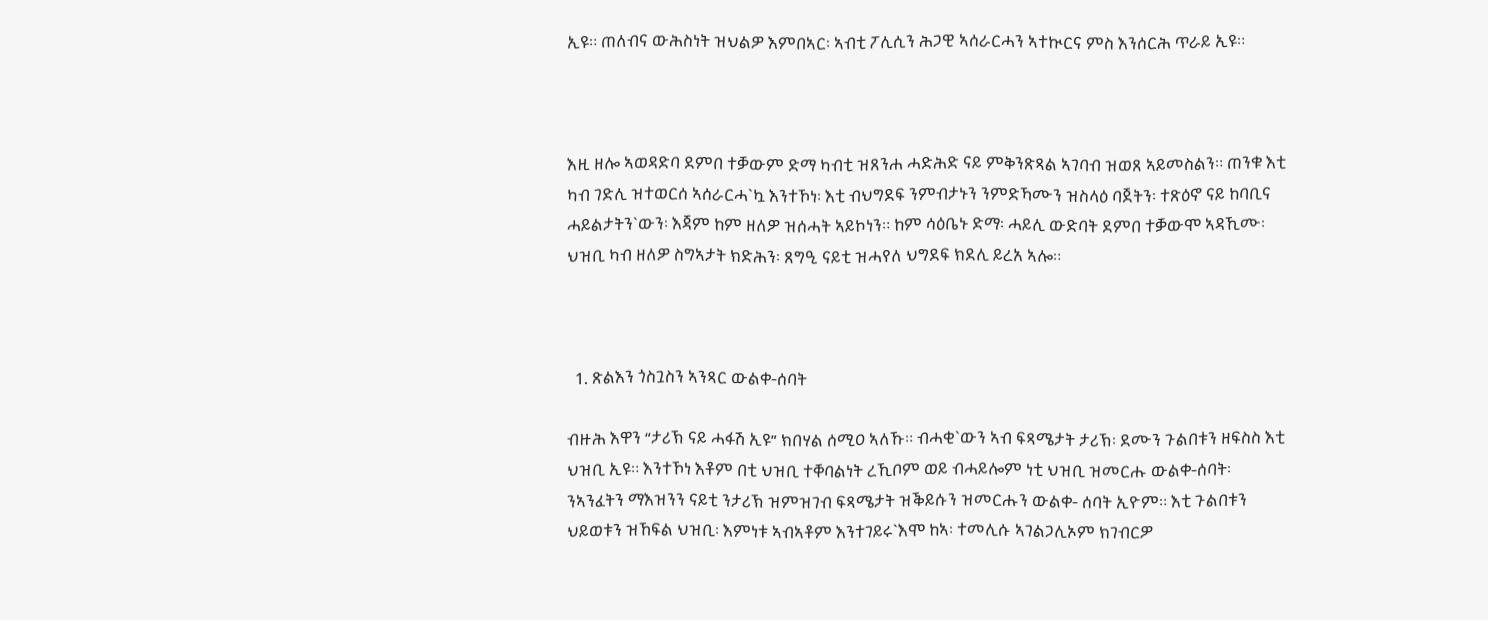ኢዩ። ጠለብና ውሕስነት ዝህልዎ እምበኣር፡ ኣብቲ ፖሊሲን ሕጋዊ ኣሰራርሓን ኣተኲርና ምስ እንሰርሕ ጥራይ ኢዩ።



እዚ ዘሎ ኣወዳድባ ደምበ ተቓውም ድማ ካብቲ ዝጸንሐ ሓድሕድ ናይ ምቅንጽጻል ኣገባብ ዝወጸ ኣይመስልን። ጠንቁ እቲ ካብ ገድሊ ዝተወርሰ ኣሰራርሓ`ኳ እንተኾነ፡ እቲ ብህግደፍ ንምብታኑን ንምድኻሙን ዝስላዕ ባጀትን፡ ተጽዕኖ ናይ ከባቢና ሓይልታትን`ውን፡ እጃም ከም ዘለዎ ዝሰሓት ኣይኮነን። ከም ሳዕቤኑ ድማ፡ ሓይሊ ውድባት ደምበ ተቓውሞ ኣዳኺሙ፡ ህዝቢ ካብ ዘለዎ ስግኣታት ክድሕን፡ ጸግዒ ናይቲ ዝሓየለ ህግደፍ ክደሊ ይረአ ኣሎ።



  1. ጽልእን ጎስጓስን ኣንጻር ውልቀ-ሰባት

ብዙሕ እዋን “ታሪኽ ናይ ሓፋሽ ኢዩ” ክበሃል ሰሚዐ ኣለኹ። ብሓቂ`ውን ኣብ ፍጻሜታት ታሪኽ፡ ደሙን ጉልበቱን ዘፍስስ እቲ ህዝቢ ኢዩ። እንተኾነ እቶም በቲ ህዝቢ ተቐባልነት ረኺቦም ወይ ብሓይሎም ነቲ ህዝቢ ዝመርሑ ውልቀ-ሰባት፡ ንኣንፈትን ማእዝንን ናይቲ ንታሪኽ ዝምዝገብ ፍጻሜታት ዝቕይሱን ዝመርሑን ውልቀ- ሰባት ኢዮም። እቲ ጉልበቱን ህይወቱን ዝኸፍል ህዝቢ፡ እምነቱ ኣብኣቶም እንተገይሩ`እሞ ከኣ፡ ተመሊሱ ኣገልጋሊኦም ክገብርዎ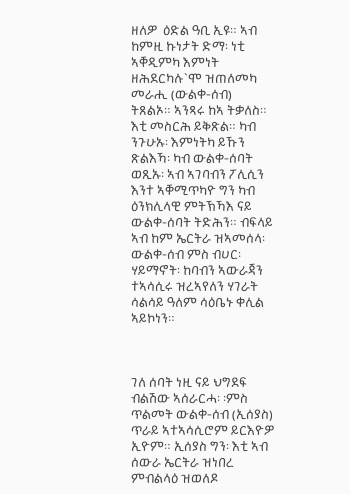ዘለዎ  ዕድል ዓቢ ኢዩ። ኣብ ከምዚ ኩነታት ድማ፡ ነቲ ኣቐዲምካ እምነት ዘሕደርካሉ`ሞ ዝጠለመካ መራሒ (ውልቀ-ሰብ) ትጸልኦ። ኣንጻሩ ከኣ ትቃለስ። እቲ መስርሕ ይቅጽል። ካብ ንጉሁኡ፡ እምነትካ ይኹን ጽልእኻ፡ ካብ ውልቀ-ሰባት ወጺኡ፡ ኣብ ኣገባብን ፖሊሲን እንተ ኣቐሚጥካዮ ግን ካብ ዕንክሊላዊ ምትኽኻእ ናይ ውልቀ-ሰባት ትድሕን። ብፍላይ ኣብ ከም ኤርትራ ዝኣመሰላ፡ ውልቀ-ሰብ ምስ ብሀር፡ ሃይማኖት፡ ከባብን ኣውራጃን ተኣሳሲሩ ዝረኣየለን ሃገራት ሳልሳይ ዓለም ሳዕቤኑ ቀሊል ኣይኮነን።



ገለ ሰባት ነዚ ናይ ህግደፍ ብልሽው ኣሰራርሓ፡ ፡ምስ ጥልመት ውልቀ-ሰብ (ኢሰያስ) ጥራይ ኣተኣሳሲሮም ይርእዮዎ ኢዮም። ኢሰያስ ግን፡ እቲ ኣብ ሰውራ ኤርትራ ዝነበረ ምብልላዕ ዝወለዶ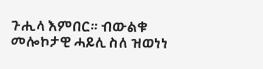ጉሒላ እምበር። ብውልቁ መሎኮታዊ ሓይሊ ስለ ዝወነነ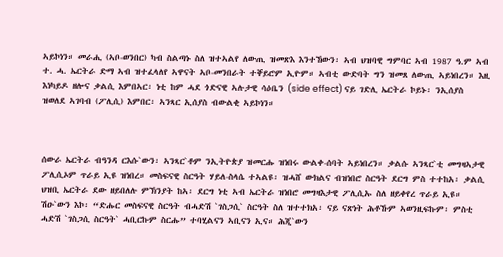ኣይኮነን። መራሒ (ኣቦ-ወንበር) ካብ ስልጣኑ ስለ ዝተኣልየ ለውጢ ዝመጽእ እንተኸውን፡ ኣብ ህዝባዊ ግምባር ኣብ 1987 ዓ.ም ኣብ ተ. ሓ. ኤርትራ ድማ ኣብ ዝተፈላለየ ኣዋናት ኣቦ-መንበራት ተቐይሮም ኢዮም። ኣብቲ ውድባት ግን ዝመጸ ለውጢ ኣይነበረን። እዚ እነካይዶ ዘሎና ቃልሲ እምበኣር፡ ነቲ ከም ሓደ ጎድናዊ ኣሉታዊ ሳዕቤን (side effect) ናይ ገድሊ ኤርትራ ኮይኑ፡ ንኢሰያስ ዝወለደ ኣገባብ (ፖሊሲ) እምበር፡ ኣንጻር ኢሰያስ ብውልቂ ኣይኮነን።



ሰውራ ኤርትራ ብዓንዳ ርእሱ`ውን፡ ኣንጻር`ቶም ንኢትዮጵያ ዝመርሑ ዝነበሩ ውልቀ-ሰባት ኣይነበረን። ቃልሱ ኣንጻር`ቲ መግዛኣታዊ ፖሊሲኦም ጥራይ ኢዩ ዝነበረ። መስፍናዊ ስርዓት ሃይለ-ስላሴ ተኣልዩ፡ ዝሓሸ ውክልና ብዝነበሮ ስርዓት ደርግ ምስ ተተከአ፡ ቃልሲ ህዝቢ ኤርትራ ደው ዘይበለሉ ምኽንያት ከኣ፡ ደርግ ነቲ ኣብ ኤርትራ ዝነበሮ መግዛእታዊ ፖሊሲኡ ስለ ዘይቀየረ ጥራይ ኢዩ። ሽዑ`ውን እኮ፡ “ድሑር መስፍናዊ ስርዓት ብሓድሽ `ገስጋሲ` ስርዓት ስለ ዝተተክአ፡ ናይ ናጽነት ሕቶኹም ኣወንዚፍኩም፡ ምስቲ ሓድሽ `ገስጋሲ ስርዓት` ሓቢርኩም ስርሑ” ተባሂልናን ኣቢናን ኢና። ሕጂ`ውን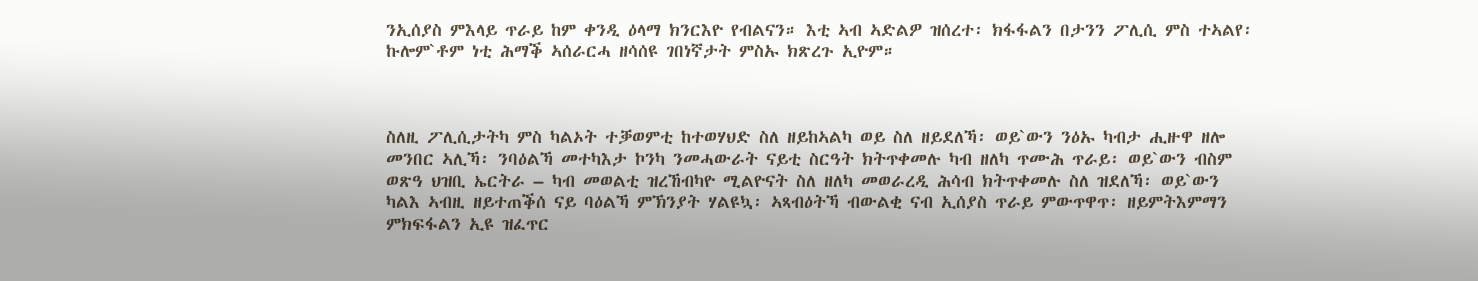ንኢሰያስ ምእላይ ጥራይ ከም ቀንዲ ዕላማ ክንርእዮ የብልናን። እቲ ኣብ ኣድልዎ ዝሰረተ፡ ክፋፋልን በታንን ፖሊሲ ምስ ተኣልየ፡ ኩሎም`ቶም ነቲ ሕማቕ ኣሰራርሓ ዘሳሰዩ ገበነኛታት ምስኡ ክጽረጉ ኢዮም።



ስለዚ ፖሊሲታትካ ምስ ካልኦት ተቓወምቲ ከተወሃህድ ስለ ዘይከኣልካ ወይ ስለ ዘይደለኻ፡ ወይ`ውን ንዕኡ ካብታ ሒዙዋ ዘሎ መንበር ኣሊኻ፡ ንባዕልኻ መተካእታ ኮንካ ንመሓውራት ናይቲ ስርዓት ክትጥቀመሉ ካብ ዘለካ ጥሙሕ ጥራይ፡ ወይ`ውን ብስም ወጽዓ ህዝቢ ኤርትራ – ካብ መወልቲ ዝረኸብካዮ ሚልዮናት ስለ ዘለካ መወራረዲ ሕሳብ ክትጥቀመሉ ስለ ዝደለኻ፡ ወይ`ውን ካልእ ኣብዚ ዘይተጠቕሰ ናይ ባዕልኻ ምኽንያት ሃልዩኳ፡ ኣጻብዕትኻ ብውልቂ ናብ ኢሰያስ ጥራይ ምውጥዋጥ፡ ዘይምትእምማን ምክፍፋልን ኢዩ ዝፈጥር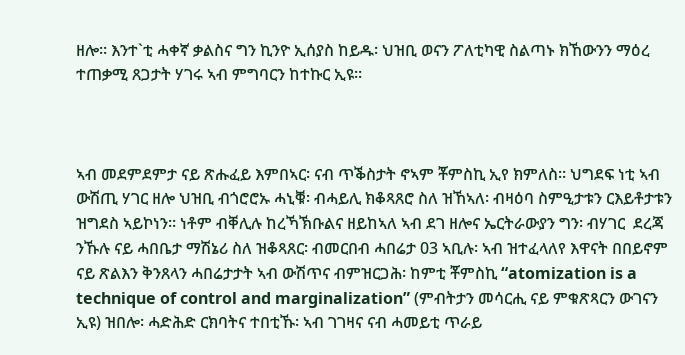ዘሎ። እንተ`ቲ ሓቀኛ ቃልስና ግን ኪንዮ ኢሰያስ ከይዱ፡ ህዝቢ ወናን ፖለቲካዊ ስልጣኑ ክኸውንን ማዕረ ተጠቃሚ ጸጋታት ሃገሩ ኣብ ምግባርን ከተኩር ኢዩ።



ኣብ መደምደምታ ናይ ጽሑፈይ እምበኣር፡ ናብ ጥቕስታት ኖኣም ቾምስኪ ኢየ ክምለስ። ህግደፍ ነቲ ኣብ ውሽጢ ሃገር ዘሎ ህዝቢ ብጎሮሮኡ ሓኒቑ፡ ብሓይሊ ክቆጻጸሮ ስለ ዝኸኣለ፡ ብዛዕባ ስምዒታቱን ርእይቶታቱን ዝግደስ ኣይኮነን። ነቶም ብቐሊሉ ከረኻኽቡልና ዘይከኣለ ኣብ ደገ ዘሎና ኤርትራውያን ግን፡ ብሃገር  ደረጃ ንኹሉ ናይ ሓበቤታ ማሽኔሪ ስለ ዝቆጻጸር፡ ብመርበብ ሓበሬታ 03 ኣቢሉ፡ ኣብ ዝተፈላለየ እዋናት በበይኖም ናይ ጽልእን ቅንጸላን ሓበሬታታት ኣብ ውሽጥና ብምዝርጋሕ፡ ከምቲ ቾምስኪ “atomization is a technique of control and marginalization” (ምብትታን መሳርሒ ናይ ምቁጽጻርን ውገናን ኢዩ) ዝበሎ፡ ሓድሕድ ርክባትና ተበቲኹ፡ ኣብ ገገዛና ናብ ሓመይቲ ጥራይ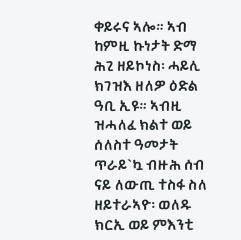ቀይሩና ኣሎ። ኣብ ከምዚ ኩነታት ድማ ሕጊ ዘይኮነስ፡ ሓይሊ ክገዝእ ዘለዎ ዕድል ዓቢ ኢዩ። ኣብዚ ዝሓለፈ ክልተ ወይ ሰለስተ ዓመታት ጥራይ`ኳ ብዙሕ ሰብ ናይ ለውጢ ተስፋ ስለ ዘይተራኣዮ፡ ወለዱ ክርኢ ወይ ምእንቲ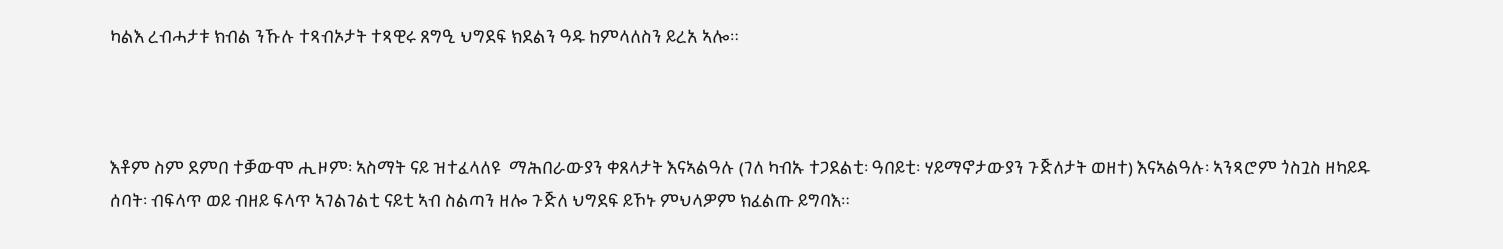ካልእ ረብሓታቱ ክብል ንኹሉ ተጻብኦታት ተጻዊሩ ጸግዒ ህግደፍ ክደልን ዓዱ ከምላለስን ይረአ ኣሎ።



እቶም ስም ደምበ ተቓውሞ ሒዞም፡ ኣስማት ናይ ዝተፈላለዩ  ማሕበራውያን ቀጸላታት እናኣልዓሉ (ገለ ካብኡ ተጋደልቲ፡ ዓበይቲ፡ ሃይማኖታውያን ጉጅለታት ወዘተ) እናኣልዓሉ፡ ኣንጻሮም ጎስጓስ ዘካይዱ ሰባት፡ ብፍላጥ ወይ ብዘይ ፍላጥ ኣገልገልቲ ናይቲ ኣብ ስልጣን ዘሎ ጉጅለ ህግደፍ ይኾኑ ምህላዎም ክፈልጡ ይግባእ።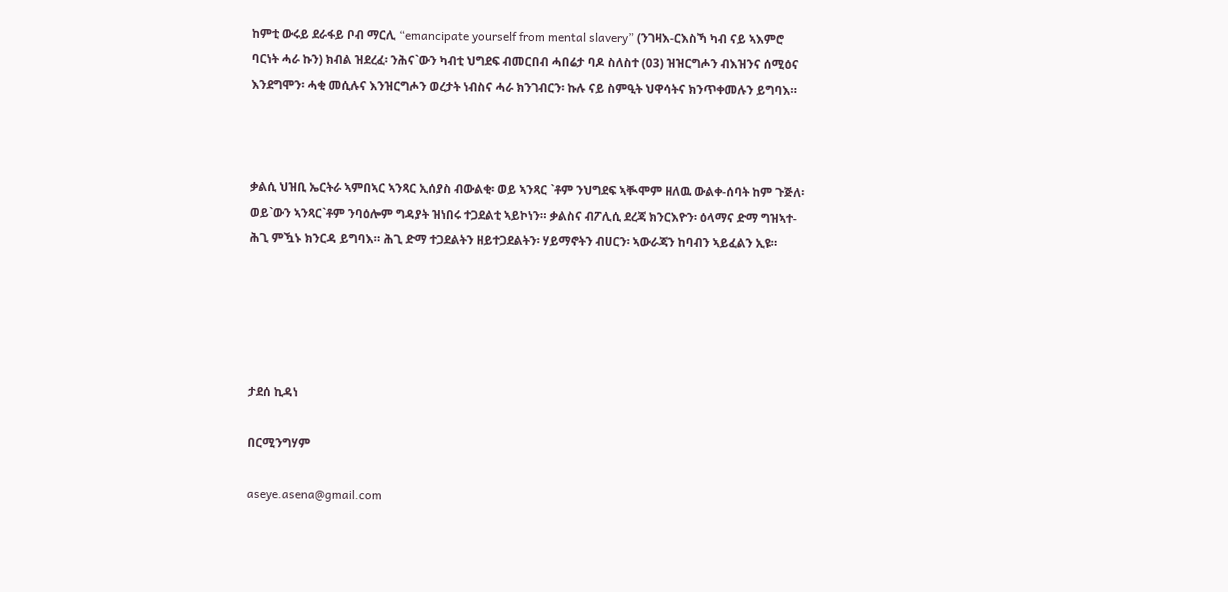ከምቲ ውሩይ ደራፋይ ቦብ ማርሊ “emancipate yourself from mental slavery” (ንገዛእ-ርእስኻ ካብ ናይ ኣእምሮ ባርነት ሓራ ኩን) ክብል ዝደረፈ፡ ንሕና`ውን ካብቲ ህግደፍ ብመርበብ ሓበሬታ ባዶ ስለስተ (03) ዝዝርግሖን ብእዝንና ሰሚዕና እንደግሞን፡ ሓቂ መሲሉና እንዝርግሖን ወረታት ነብስና ሓራ ክንገብርን፡ ኩሉ ናይ ስምዒት ህዋሳትና ክንጥቀመሉን ይግባእ።



ቃልሲ ህዝቢ ኤርትራ ኣምበኣር ኣንጻር ኢሰያስ ብውልቂ፡ ወይ ኣንጻር `ቶም ንህግደፍ ኣቚሞም ዘለዉ ውልቀ-ሰባት ከም ጉጅለ፡ ወይ`ውን ኣንጻር`ቶም ንባዕሎም ግዳያት ዝነበሩ ተጋደልቲ ኣይኮነን። ቃልስና ብፖሊሲ ደረጃ ክንርእዮን፡ ዕላማና ድማ ግዝኣተ-ሕጊ ምዃኑ ክንርዳ ይግባእ። ሕጊ ድማ ተጋደልትን ዘይተጋደልትን፡ ሃይማኖትን ብሀርን፡ ኣውራጃን ከባብን ኣይፈልን ኢዩ።





ታደሰ ኪዳነ

በርሚንግሃም

aseye.asena@gmail.com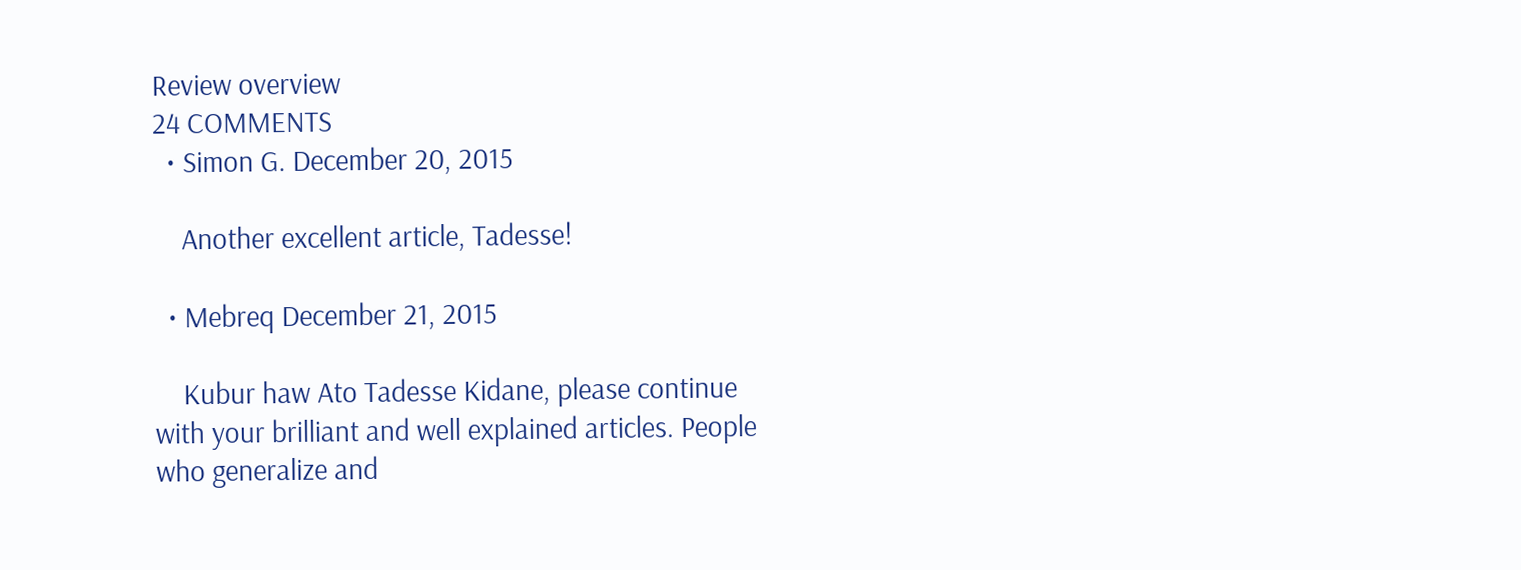Review overview
24 COMMENTS
  • Simon G. December 20, 2015

    Another excellent article, Tadesse!

  • Mebreq December 21, 2015

    Kubur haw Ato Tadesse Kidane, please continue with your brilliant and well explained articles. People who generalize and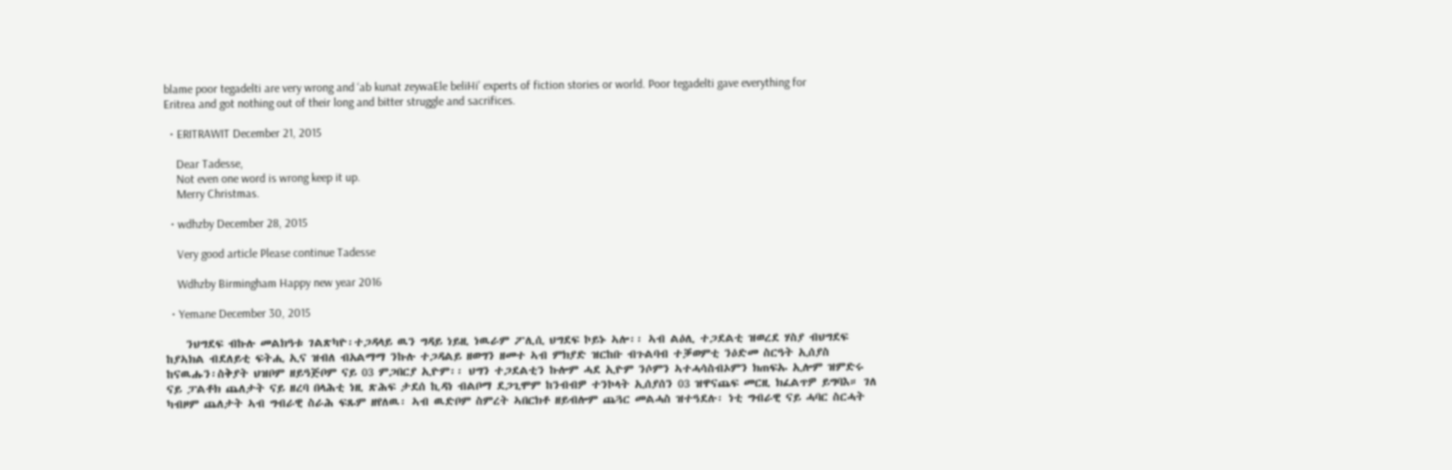blame poor tegadelti are very wrong and ‘ab kunat zeywaEle beliHi’ experts of fiction stories or world. Poor tegadelti gave everything for Eritrea and got nothing out of their long and bitter struggle and sacrifices.

  • ERITRAWIT December 21, 2015

    Dear Tadesse,
    Not even one word is wrong keep it up.
    Merry Christmas.

  • wdhzby December 28, 2015

    Very good article Please continue Tadesse

    Wdhzby Birmingham Happy new year 2016

  • Yemane December 30, 2015

    ንህግደፍ ብኩሉ መልክዓቱ ገልጽካዮ፡ተጋዳላይ ዉን ግዳይ ነይዚ ነዉራም ፖሊሲ ህግደፍ ኮይኑ ኣሎ፡፡ ኣብ ልዕሊ ተጋደልቲ ዝወረደ ሃስያ ብህግደፍ ከያኣክል ብደለይቲ ፍትሒ ኢና ዝብለ ብአልማማ ንኩሉ ተጋዳልይ ዘወግን ዘመተ ኣብ ምክያድ ዝርከቡ ብጉልባብ ተቓወምቲ ንዕድመ ስርዓት ኢሰያስ ከናዉሑን፡ስቅያት ህዝቦም ዘይዓጅቦም ናይ 03 ምጋበርያ ኢዮም፡፡ ህግን ተጋደልቲን ኩሎም ሓደ ኢዮም ንሶምን ኣተሓሳስብኦምን ክጠፍኡ ኢሎም ዝምድሩ ናይ ፓልቶክ ጨለታት ናይ ዘረባ በላሕቲ ነዚ ጽሕፍ ታደሰ ኪዳነ ብልቦማ ደጋጊሞም ከንብብዎ ተንኮላት ኢሰያሰን 03 ዝዋናጨፍ መርዚ ክፈልጥዎ ይግባእ። ገለ ካብዞም ጨለታት ኣብ ግብራዊ ስራሕ ፍጹም ዘየለዉ፡ ኣብ ዉድቦም ስምረት ኣበርክቶ ዘይብሎም ጨጓር መልሓስ ዝተዓደሉ፡ ነቲ ግብራዊ ናይ ሓባር ስርሓት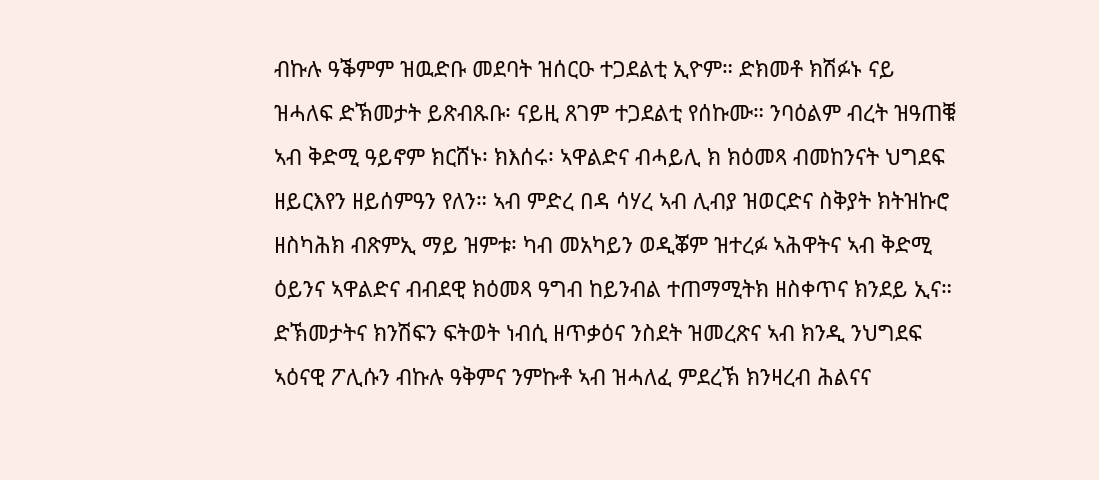ብኩሉ ዓቕምም ዝዉድቡ መደባት ዝሰርዑ ተጋደልቲ ኢዮም። ድክመቶ ክሽፉኑ ናይ ዝሓለፍ ድኽመታት ይጽብጹቡ፡ ናይዚ ጸገም ተጋደልቲ የሰኩሙ። ንባዕልም ብረት ዝዓጠቑ ኣብ ቅድሚ ዓይኖም ክርሸኑ፡ ክእሰሩ፡ ኣዋልድና ብሓይሊ ክ ክዕመጻ ብመከንናት ህግደፍ ዘይርእየን ዘይሰምዓን የለን። ኣብ ምድረ በዳ ሳሃረ ኣብ ሊብያ ዝወርድና ስቅያት ክትዝኩሮ ዘስካሕክ ብጽምኢ ማይ ዝምቱ፡ ካብ መአካይን ወዲቖም ዝተረፉ ኣሕዋትና ኣብ ቅድሚ ዕይንና ኣዋልድና ብብደዊ ክዕመጻ ዓግብ ከይንብል ተጠማሚትክ ዘስቀጥና ክንደይ ኢና። ድኽመታትና ክንሽፍን ፍትወት ነብሲ ዘጥቃዕና ንስደት ዝመረጽና ኣብ ክንዲ ንህግደፍ ኣዕናዊ ፖሊሱን ብኩሉ ዓቅምና ንምኩቶ ኣብ ዝሓለፈ ምደረኽ ክንዛረብ ሕልናና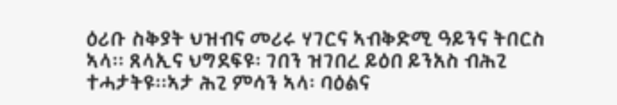ዕሪቡ ስቅያት ህዝብና መሪሩ ሃገርና ኣብቅድሚ ዓይንና ትበርስ ኣላ፡፡ ጸላኢና ህግደፍዩ፡ ገበን ዝገበረ ይዕበ ይንአስ ብሕጊ ተሓታትዩ፡፡ኣታ ሕጊ ምሳን ኣላ፡ ባዕልና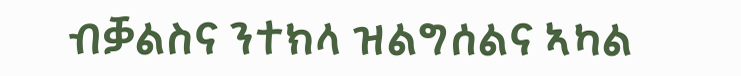ብቓልስና ንተክላ ዝልግሰልና ኣካል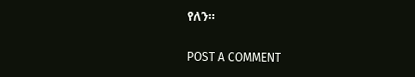የለን።

POST A COMMENT